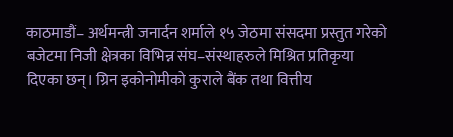काठमाडौं– अर्थमन्त्री जनार्दन शर्माले १५ जेठमा संसदमा प्रस्तुत गरेको बजेटमा निजी क्षेत्रका विभिन्न संघ–संस्थाहरुले मिश्रित प्रतिकृया दिएका छन्। ग्रिन इकोनोमीको कुराले बैंक तथा वित्तीय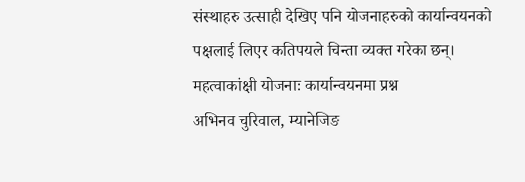संस्थाहरु उत्साही देखिए पनि योजनाहरुको कार्यान्वयनको पक्षलाई लिएर कतिपयले चिन्ता व्यक्त गरेका छन्।
महत्वाकांक्षी योजनाः कार्यान्वयनमा प्रश्न
अभिनव चुरिवाल, म्यानेजिङ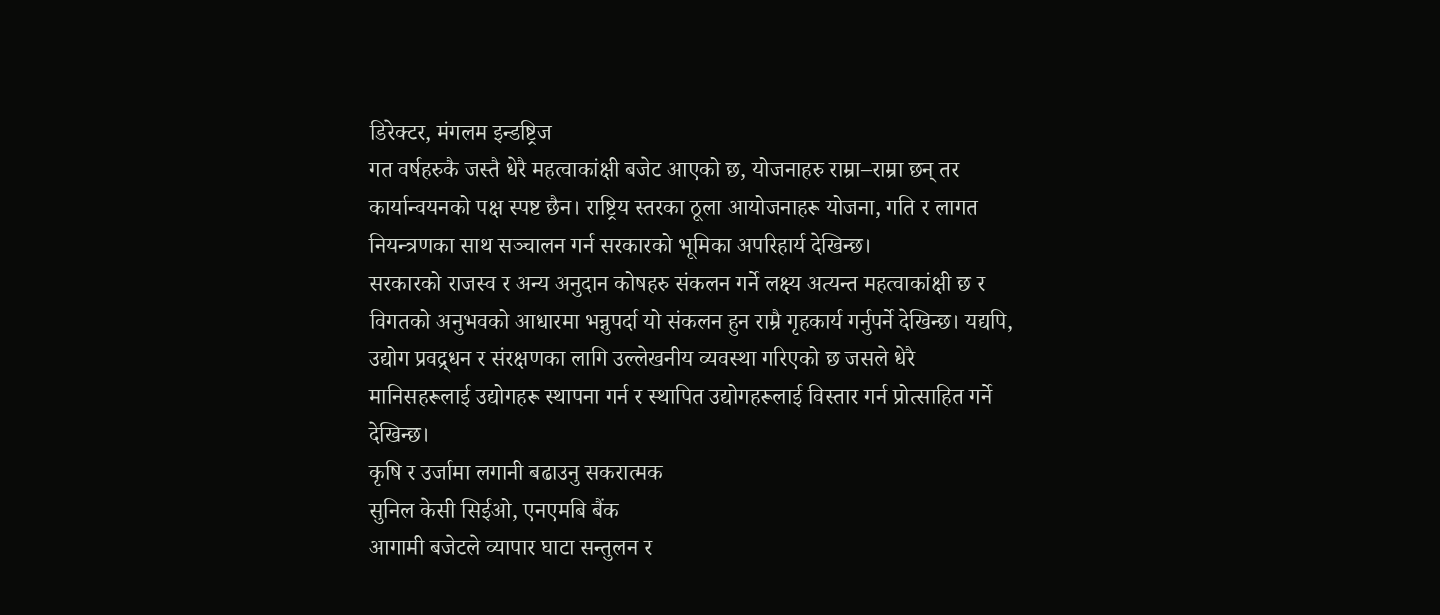डिरेक्टर, मंगलम इन्डष्ट्रिज
गत वर्षहरुकै जस्तै धेरै महत्वाकांक्षी बजेट आएको छ, योजनाहरु राम्रा–राम्रा छन् तर कार्यान्वयनको पक्ष स्पष्ट छैन। राष्ट्रिय स्तरका ठूला आयोजनाहरू योजना, गति र लागत नियन्त्रणका साथ सञ्चालन गर्न सरकारको भूमिका अपरिहार्य देखिन्छ।
सरकारको राजस्व र अन्य अनुदान कोषहरु संकलन गर्ने लक्ष्य अत्यन्त महत्वाकांक्षी छ र विगतको अनुभवको आधारमा भन्नुपर्दा यो संकलन हुन राम्रै गृहकार्य गर्नुपर्ने देखिन्छ। यद्यपि, उद्योग प्रवद्र्धन र संरक्षणका लागि उल्लेखनीय व्यवस्था गरिएको छ जसले धेरै मानिसहरूलाई उद्योगहरू स्थापना गर्न र स्थापित उद्योगहरूलाई विस्तार गर्न प्रोत्साहित गर्ने देखिन्छ।
कृषि र उर्जामा लगानी बढाउनु सकरात्मक
सुनिल केसी सिईओ, एनएमबि बैंक
आगामी बजेटले व्यापार घाटा सन्तुलन र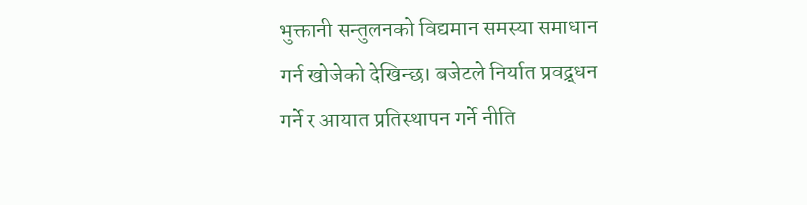भुक्तानी सन्तुलनको विद्यमान समस्या समाधान गर्न खोजेको देखिन्छ। बजेटले निर्यात प्रवद्र्धन गर्ने र आयात प्रतिस्थापन गर्ने नीति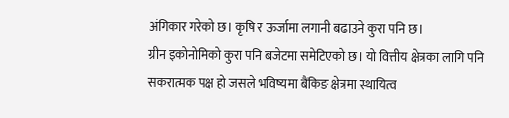अंगिकार गरेको छ। कृषि र ऊर्जामा लगानी बढाउने कुरा पनि छ।
ग्रीन इकोनोमिको कुरा पनि बजेटमा समेटिएको छ। यो वित्तीय क्षेत्रका लागि पनि सकरात्मक पक्ष हो जसले भविष्यमा बैंकिङ क्षेत्रमा स्थायित्व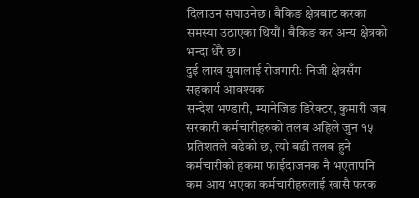दिलाउन सघाउनेछ। बैकिङ क्षेत्रबाट करका समस्या उठाएका थियौं। बैकिङ कर अन्य क्षेत्रको भन्दा धेरै छ।
दुई लाख युवालाई रोजगारीः निजी क्षेत्रसँग सहकार्य आवश्यक
सन्देश भण्डारी, म्यानेजिङ डिरेक्टर, कुमारी जब
सरकारी कर्मचारीहरुको तलब अहिले जुन १५ प्रतिशतले बढेको छ, त्यो बढी तलब हुने कर्मचारीको हकमा फाईदाजनक नै भएतापनि कम आय भएका कर्मचारीहरुलाई खासै फरक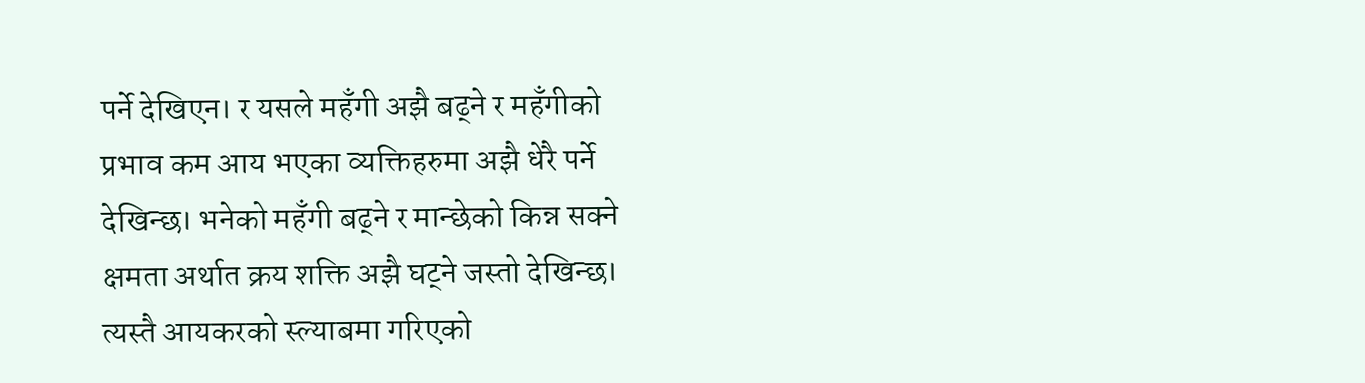पर्ने देखिएन। र यसले महँगी अझै बढ्ने र महँगीको प्रभाव कम आय भएका व्यक्तिहरुमा अझै धेरै पर्ने देखिन्छ। भनेको महँगी बढ्ने र मान्छेको किन्न सक्ने क्षमता अर्थात क्रय शक्ति अझै घट्ने जस्तो देखिन्छ। त्यस्तै आयकरको स्ल्याबमा गरिएको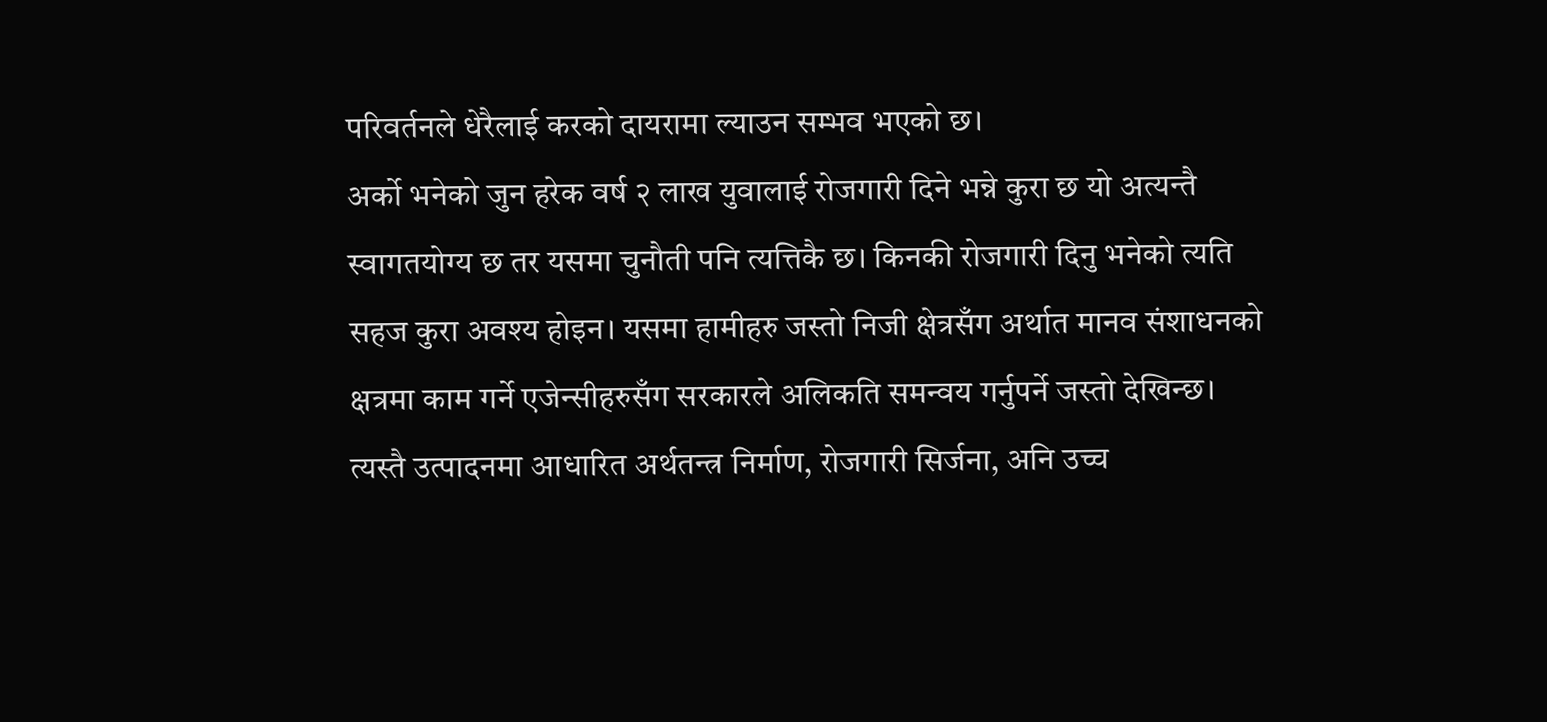परिवर्तनले धेरैलाई करको दायरामा ल्याउन सम्भव भएको छ।
अर्को भनेको जुन हरेक वर्ष २ लाख युवालाई रोजगारी दिने भन्ने कुरा छ यो अत्यन्तै स्वागतयोग्य छ तर यसमा चुनौती पनि त्यत्तिकै छ। किनकी रोजगारी दिनु भनेको त्यति सहज कुरा अवश्य होइन। यसमा हामीहरु जस्तो निजी क्षेत्रसँग अर्थात मानव संशाधनको क्षत्रमा काम गर्ने एजेन्सीहरुसँग सरकारले अलिकति समन्वय गर्नुपर्ने जस्तो देखिन्छ।
त्यस्तै उत्पादनमा आधारित अर्थतन्त्र निर्माण, रोजगारी सिर्जना, अनि उच्च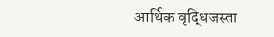आर्थिक वृद्धिजस्ता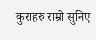कुराहरु राम्रो सुनिए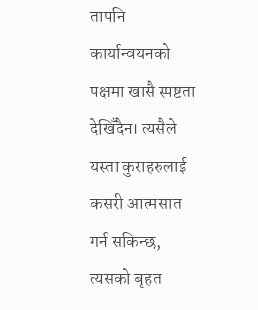तापनि कार्यान्वयनको पक्षमा खासै स्पष्टता देखिँदैन। त्यसैले यस्ता कुराहरुलाई कसरी आत्मसात गर्न सकिन्छ, त्यसको बृहत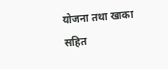योजना तथा खाका सहित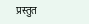प्रस्तुत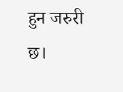हुन जरुरी छ।